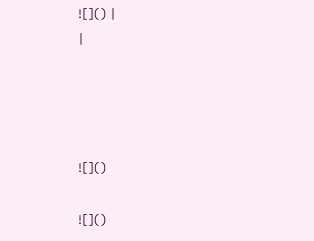![]() |
|




![]()

![]()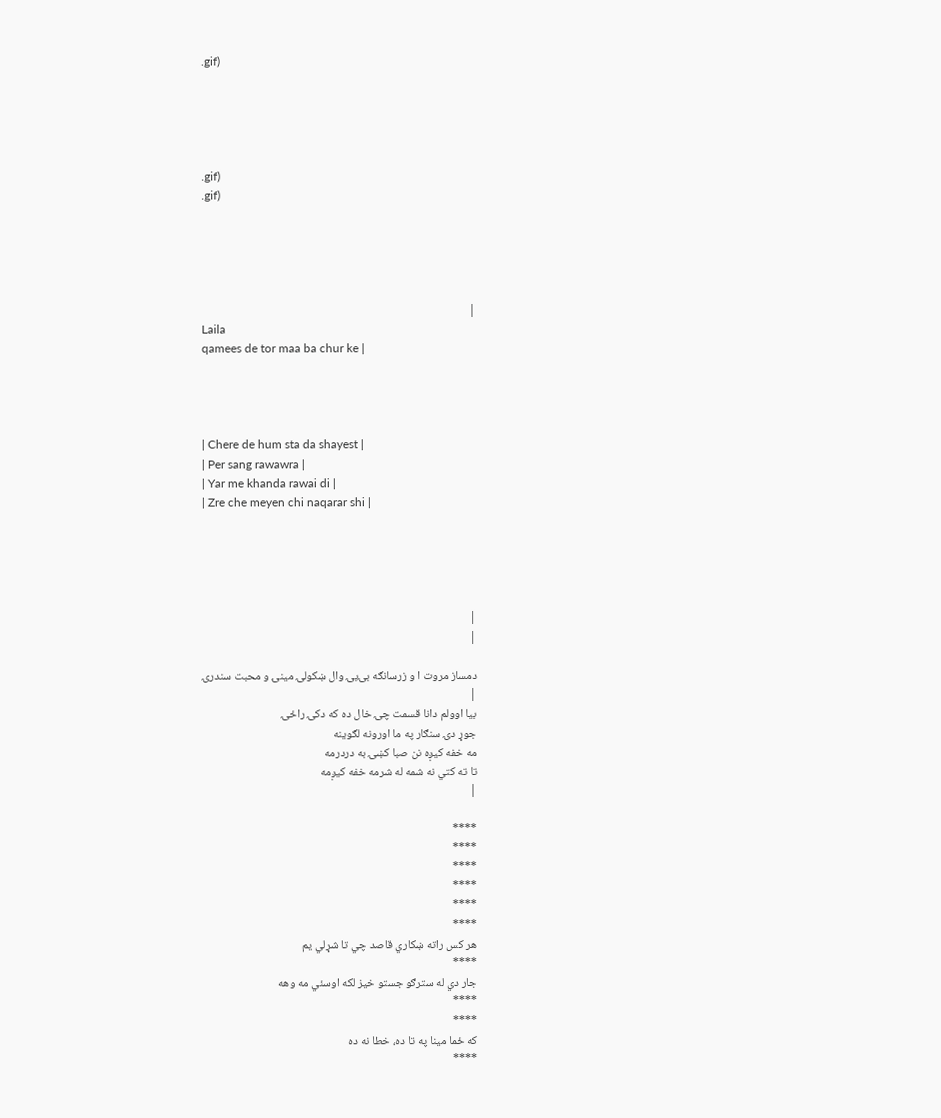.gif)





.gif)
.gif)





|
Laila
qamees de tor maa ba chur ke |




| Chere de hum sta da shayest |
| Per sang rawawra |
| Yar me khanda rawai di |
| Zre che meyen chi naqarar shi |





|
|

دمساز مروت ا و زرسانګه بۍبۍ وال ښکولۍ مينۍ و محبت سندرۍ
|
بيا اوولم دانا قسمت چۍ خال ده که دکۍ راځۍ
جوړ دۍ سنګار په ما اورونه لګوينه
مه خفه کيږه نن صبا کښۍ به دردرمه
تا ته کتي نه شمه له شرمه خفه کيږمه
|

****
****
****
****
****
****
هر کس راته ښکاري قاصد چي تا شړلي يم
****
جار دي له سترګو جستو خيز لکه اوسئي مه وهه
****
****
که ځما مينا په تا ده، خطا نه ده
****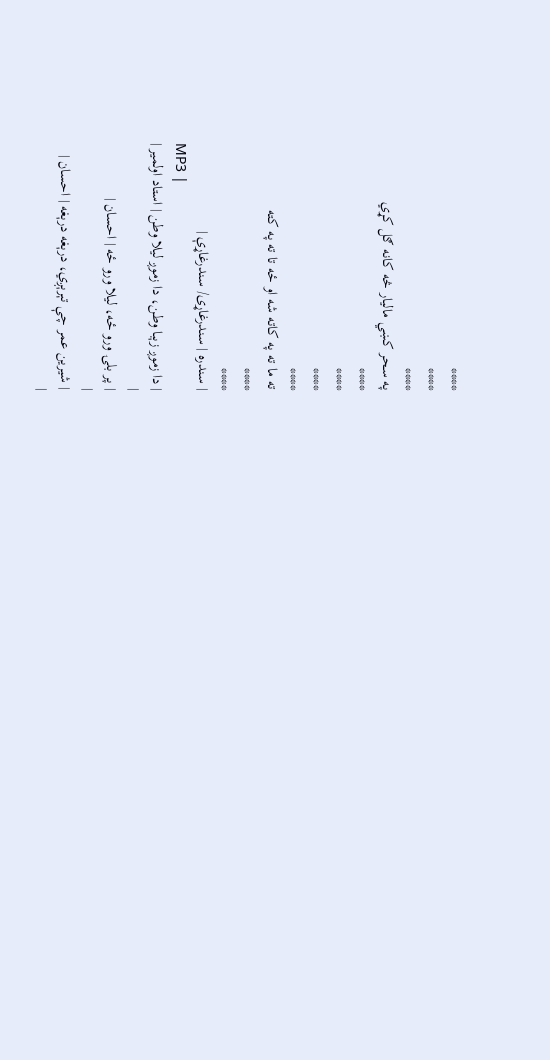****
****
****
په سحر کښي ماليار څه کانه ګل کړي
****
****
****
****
ته ما ته په کاته شه او ځه تا ته په کته
****
****
| سندره | سندرغاړی/ سندرغاړې |
MP3 |
| دا زموږ زېبا وطن، دا زموږ ليلا وطن | استاد اولمير |
|
| پر بلۍ ورو ځه، ليلا ورو ځه | احسان |
|
| شيرين عمر چې تېرېږي، درېغه درېغه | احسان |
|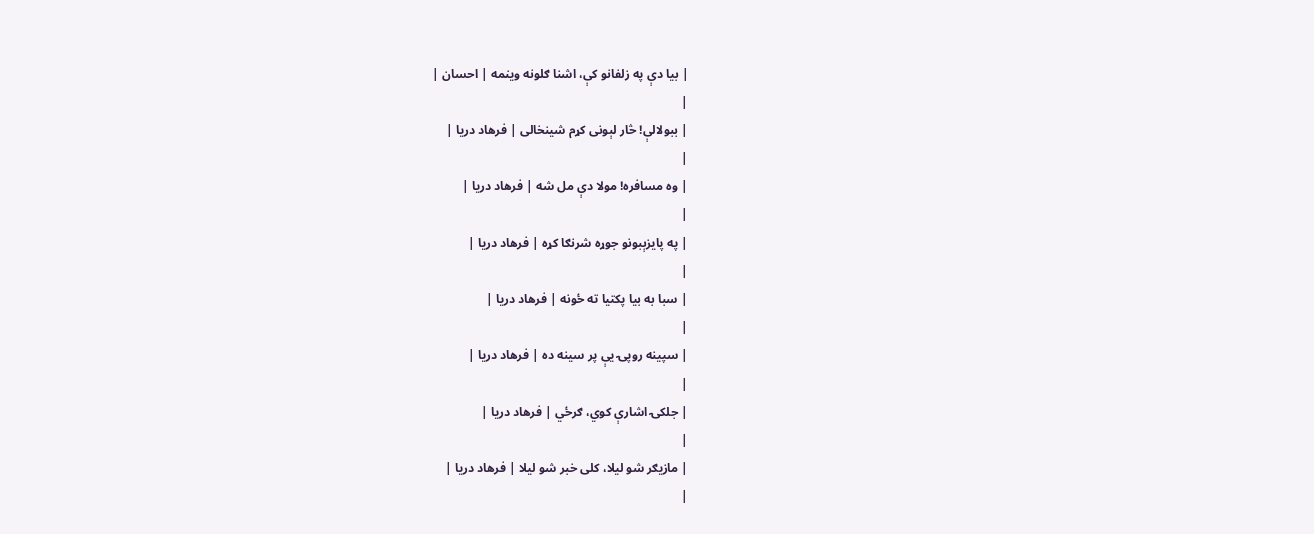| بيا دې په زلفانو کې، اشنا ګلونه وينمه | احسان |
|
| ببولالې! څار لېونی کړم شينخالی | فرهاد دريا |
|
| وه مسافره! مولا دې مل شه | فرهاد دريا |
|
| په پايزېبونو جوړه شرنګا کړه | فرهاد دريا |
|
| سبا به بيا پکتيا ته ځونه | فرهاد دريا |
|
| سپينه روپۍ يې پر سينه ده | فرهاد دريا |
|
| جلکۍ اشارې کوي، ګرځي | فرهاد دريا |
|
| مازيګر شو ليلا، کلی خبر شو ليلا | فرهاد دريا |
|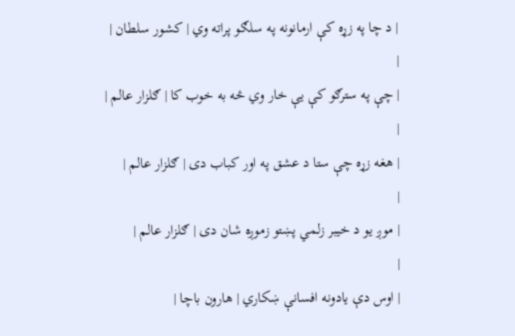| د چا په زړه کې ارمانونه په سلګو پراته وي | کشور سلطان |
|
| چې په سترګو کې يې خار وي څه به خوب کا | ګلزار عالم |
|
| هغه زړه چې ستا د عشق په اور کباب دی | ګلزار عالم |
|
| موږ يو د خيبر زلمي پښتو زموږه شان دی | ګلزار عالم |
|
| اوس دې يادونه افسانې ښکاري | هارون باچا |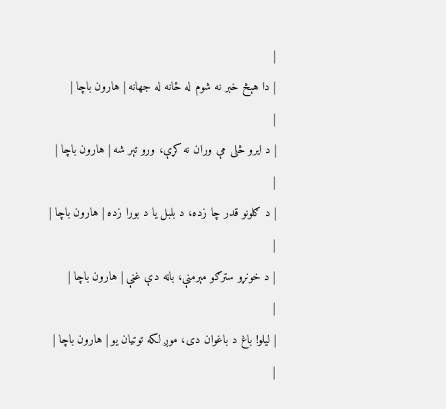|
| دا هېڅ خبر نه شوم له ځانه له جهانه | هارون باچا |
|
| د ايرو څلی مې وران نه کړې، ورو تېر شه | هارون باچا |
|
| د ګلونو قدر چا زده، د بلبل يا د بورا زده | هارون باچا |
|
| د خونړو سترګو مېرمنې، باڼه دې غڼې | هارون باچا |
|
| ليلو! باغ د باغوان دی، موږ لکه توتيان يو | هارون باچا |
|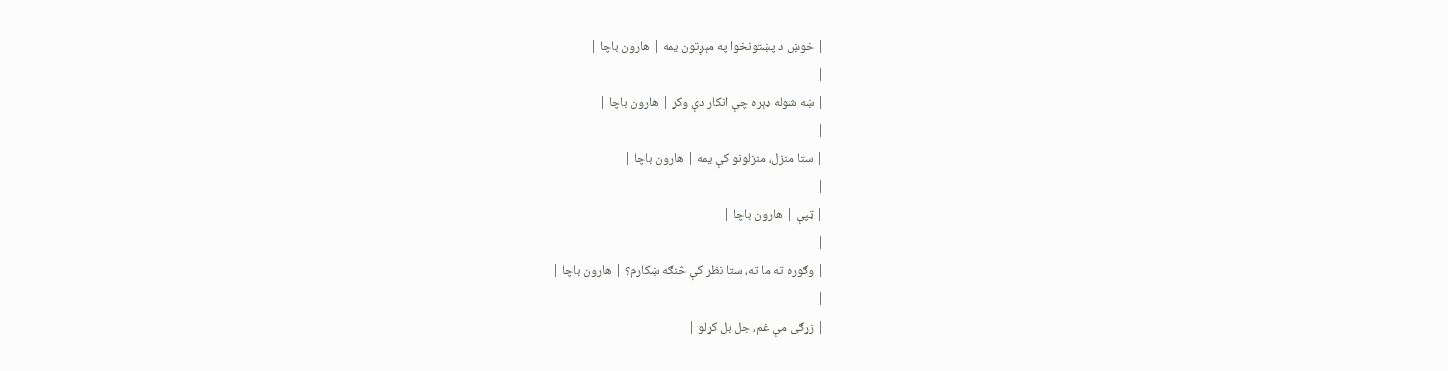| خوښ د پښتونخوا په مېږتون يمه | هارون باچا |
|
| ښه شوله ډېره چې انکار دې وکړ | هارون باچا |
|
| ستا منزل، منزلونو کې يمه | هارون باچا |
|
| ټپې | هارون باچا |
|
| وګوره ته ما ته، ستا نظر کې څنګه ښکارم؟ | هارون باچا |
|
| زړګی مې غم، جل بل کړلو |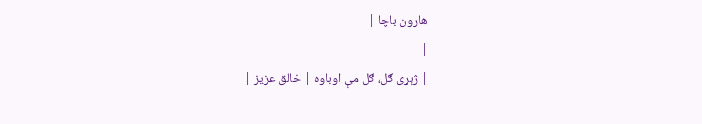هارون باچا |
|
| ژېړی ګل، ګل مې اوباوه | خالق عزيز |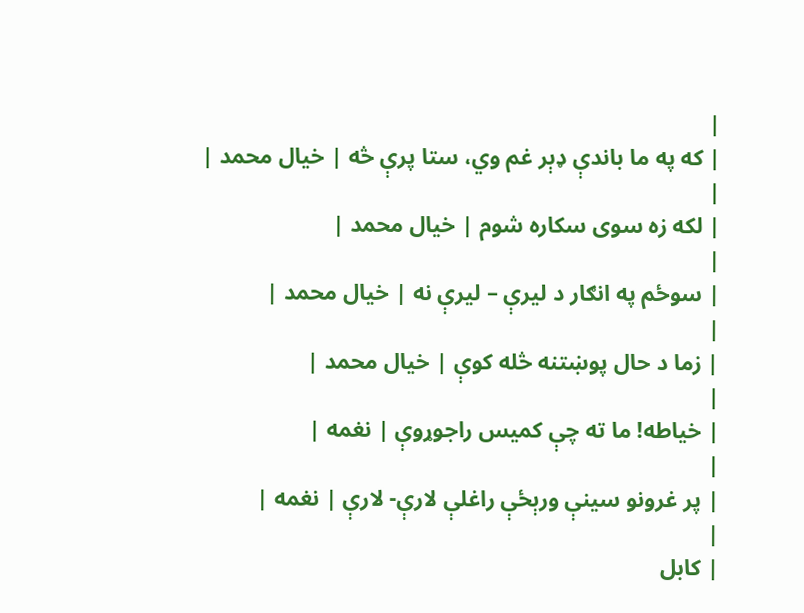|
| که په ما باندې ډېر غم وي، ستا پرې څه | خيال محمد |
|
| لکه زه سوی سکاره شوم | خيال محمد |
|
| سوځم په انګار د ليرې – ليرې نه | خيال محمد |
|
| زما د حال پوښتنه څله کوې | خيال محمد |
|
| خياطه! ما ته چې کميس راجوړوې | نغمه |
|
| پر غرونو سينې ورېځې راغلې لارې- لارې | نغمه |
|
| کابل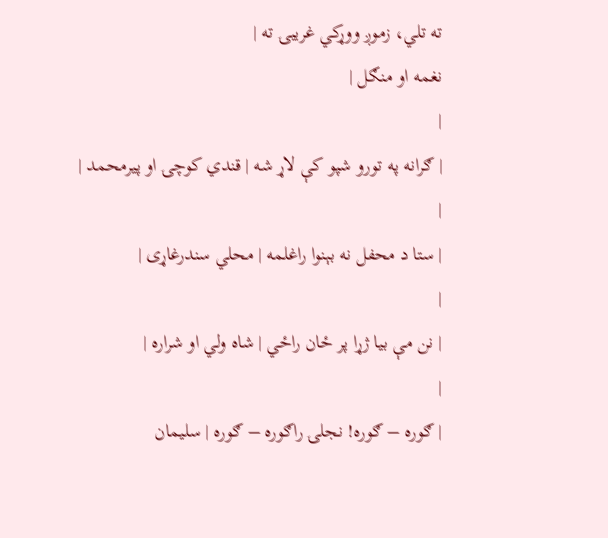ته تلي، زموږ ووړکي غريبۍ ته |
نغمه او منګل |
|
| ګرانه په تورو شپو کې لاړ شه | قندي کوچۍ او پيرمحمد |
|
| ستا د محفل نه بېنوا راغلمه | محلي سندرغاړی |
|
| نن مې بيا ژړا پر ځان راځي | شاه ولي او شراره |
|
| ګوره – ګوره! نجلۍ راګوره – ګوره | سليمان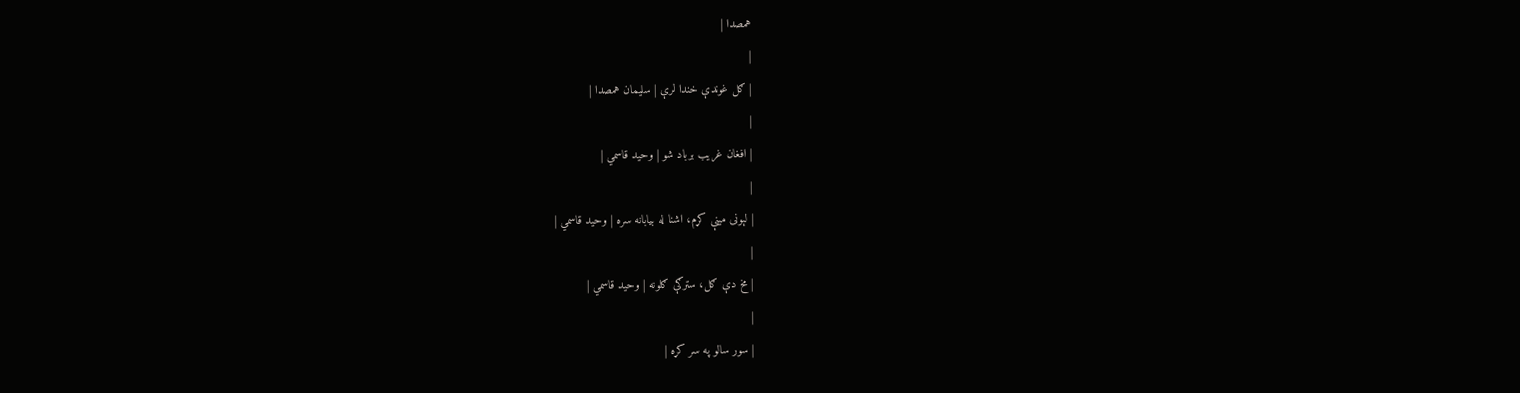همصدا |
|
| ګل غوندې خندا لرې | سليمان همصدا |
|
| افغان غريب برباد شو | وحيد قاسمي |
|
| لېونی مينې کړم، اشنا له بيابانه سره | وحيد قاسمي |
|
| مخ دې ګل، سترګې ګلونه | وحيد قاسمي |
|
| سور سالو په سر کړه |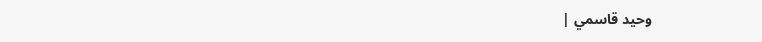وحيد قاسمي |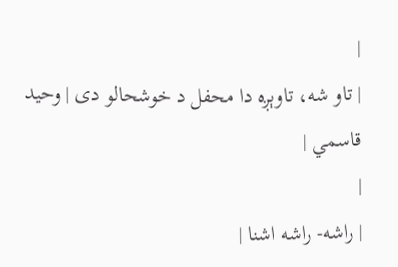|
| تاو شه، تاوېږه دا محفل د خوشحالو دی | وحيد قاسمي |
|
| راشه- راشه اشنا |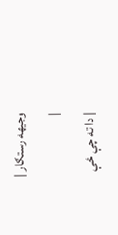وجيهه رستګار |
|
| دا ته چې ځې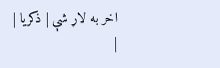اخر به لاړ شې | ذکريا |
|